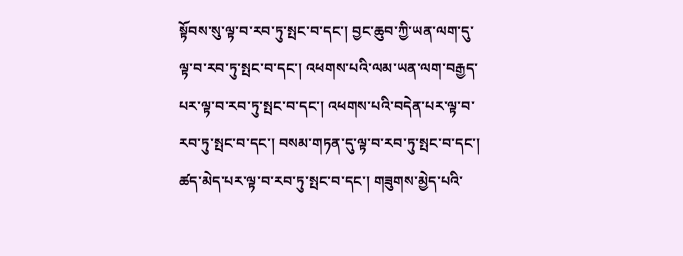སྟོབས་སུ་ལྟ་བ་རབ་ཏུ་སྤང་བ་དང་། བྱང་ཆུབ་ཀྱི་ཡན་ལག་དུ་ལྟ་བ་རབ་ཏུ་སྤང་བ་དང་། འཕགས་པའི་ལམ་ཡན་ལག་བརྒྱད་པར་ལྟ་བ་རབ་ཏུ་སྤང་བ་དང་། འཕགས་པའི་བདེན་པར་ལྟ་བ་རབ་ཏུ་སྤང་བ་དང་། བསམ་གཏན་དུ་ལྟ་བ་རབ་ཏུ་སྤང་བ་དང་། ཚད་མེད་པར་ལྟ་བ་རབ་ཏུ་སྤང་བ་དང་། གཟུགས་མྱེད་པའི་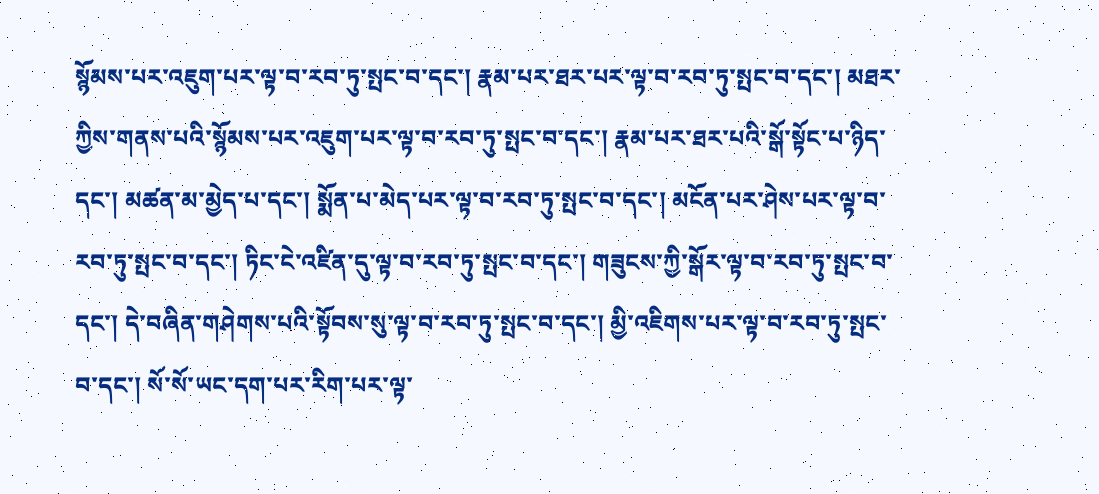སྙོམས་པར་འཇུག་པར་ལྟ་བ་རབ་ཏུ་སྤང་བ་དང་། རྣམ་པར་ཐར་པར་ལྟ་བ་རབ་ཏུ་སྤང་བ་དང་། མཐར་ཀྱིས་གནས་པའི་སྙོམས་པར་འཇུག་པར་ལྟ་བ་རབ་ཏུ་སྤང་བ་དང་། རྣམ་པར་ཐར་པའི་སྒོ་སྟོང་པ་ཉིད་དང་། མཚན་མ་མྱེད་པ་དང་། སྨོན་པ་མེད་པར་ལྟ་བ་རབ་ཏུ་སྤང་བ་དང་། མངོན་པར་ཤེས་པར་ལྟ་བ་རབ་ཏུ་སྤང་བ་དང་། ཏིང་ངེ་འཛིན་དུ་ལྟ་བ་རབ་ཏུ་སྤང་བ་དང་། གཟུངས་ཀྱི་སྒོར་ལྟ་བ་རབ་ཏུ་སྤང་བ་དང་། དེ་བཞིན་གཤེགས་པའི་སྟོབས་སུ་ལྟ་བ་རབ་ཏུ་སྤང་བ་དང་། མྱི་འཇིགས་པར་ལྟ་བ་རབ་ཏུ་སྤང་བ་དང་། སོ་སོ་ཡང་དག་པར་རིག་པར་ལྟ་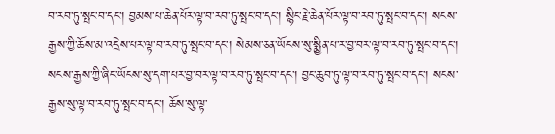བ་རབ་ཏུ་སྤང་བ་དང་། བྱམས་པ་ཆེན་པོར་ལྟ་བ་རབ་ཏུ་སྤང་བ་དང་། སྙིང་རྗེ་ཆེན་པོར་ལྟ་བ་རབ་ཏུ་སྤང་བ་དང་། སངས་རྒྱས་ཀྱི་ཆོས་མ་འདྲེས་པར་ལྟ་བ་རབ་ཏུ་སྤང་བ་དང་། སེམས་ཅན་ཡོངས་སུ་སྨྱིན་པ་ར་བྱ་བར་ལྟ་བ་རབ་ཏུ་སྤང་བ་དང་། སངས་རྒྱས་ཀྱི་ཞིང་ཡོངས་སུ་དག་པར་བྱ་བར་ལྟ་བ་རབ་ཏུ་སྤང་བ་དང་། བྱང་ཆུབ་ཏུ་ལྟ་བ་རབ་ཏུ་སྤང་བ་དང་། སངས་རྒྱས་སུ་ལྟ་བ་རབ་ཏུ་སྤང་བ་དང་། ཆོས་སུ་ལྟ་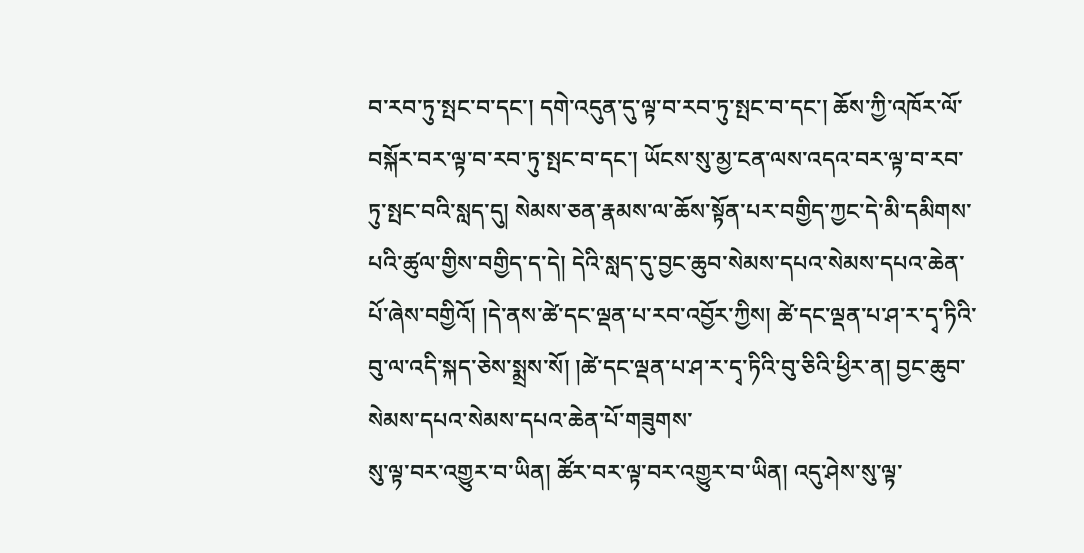བ་རབ་ཏུ་སྤང་བ་དང་། དགེ་འདུན་དུ་ལྟ་བ་རབ་ཏུ་སྤང་བ་དང་། ཆོས་ཀྱི་འཁོར་ལོ་བསྐོར་བར་ལྟ་བ་རབ་ཏུ་སྤང་བ་དང་། ཡོངས་སུ་མྱ་ངན་ལས་འདའ་བར་ལྟ་བ་རབ་ཏུ་སྤང་བའི་སླད་དུ། སེམས་ཅན་རྣམས་ལ་ཆོས་སྟོན་པར་བགྱིད་ཀྱང་དེ་མི་དམིགས་པའི་ཚུལ་གྱིས་བགྱིད་ད་དེ། དེའི་སླད་དུ་བྱང་ཆུབ་སེམས་དཔའ་སེམས་དཔའ་ཆེན་པོ་ཞེས་བགྱིའོ། །དེ་ནས་ཚེ་དང་ལྡན་པ་རབ་འབྱོར་ཀྱིས། ཚེ་དང་ལྡན་པ་ཤ་ར་དྭ་ཏིའི་བུ་ལ་འདི་སྐད་ཅེས་སྨྲས་སོ། །ཚེ་དང་ལྡན་པ་ཤ་ར་དྭ་ཏིའི་བུ་ཅིའི་ཕྱིར་ན། བྱང་ཆུབ་སེམས་དཔའ་སེམས་དཔའ་ཆེན་པོ་གཟུགས་
སུ་ལྟ་བར་འགྱུར་བ་ཡིན། ཚོར་བར་ལྟ་བར་འགྱུར་བ་ཡིན། འདུ་ཤེས་སུ་ལྟ་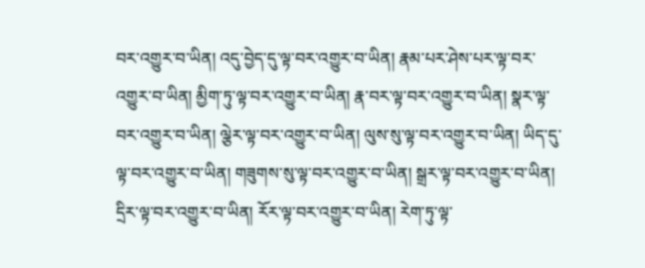བར་འགྱུར་བ་ཡིན། འདུ་བྱེད་དུ་ལྟ་བར་འགྱུར་བ་ཡིན། རྣམ་པར་ཤེས་པར་ལྟ་བར་འགྱུར་བ་ཡིན། མྱིག་ཏུ་ལྟ་བར་འགྱུར་བ་ཡིན། རྣ་བར་ལྟ་བར་འགྱུར་བ་ཡིན། སྣར་ལྟ་བར་འགྱུར་བ་ཡིན། ལྕེར་ལྟ་བར་འགྱུར་བ་ཡིན། ལུས་སུ་ལྟ་བར་འགྱུར་བ་ཡིན། ཡིད་དུ་ལྟ་བར་འགྱུར་བ་ཡིན། གཟུགས་སུ་ལྟ་བར་འགྱུར་བ་ཡིན། སྒྲར་ལྟ་བར་འགྱུར་བ་ཡིན། དྲིར་ལྟ་བར་འགྱུར་བ་ཡིན། རོར་ལྟ་བར་འགྱུར་བ་ཡིན། རེག་ཏུ་ལྟ་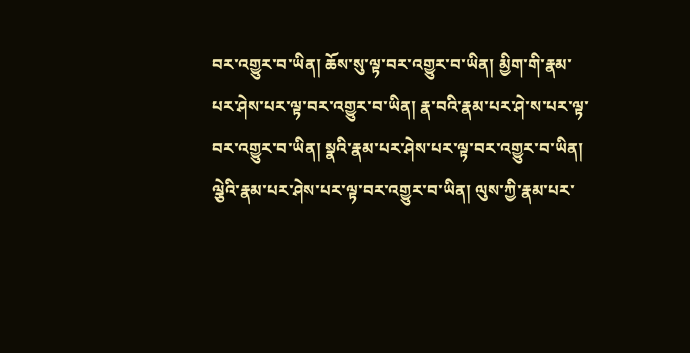བར་འགྱུར་བ་ཡིན། ཆོས་སུ་ལྟ་བར་འགྱུར་བ་ཡིན། མྱིག་གི་རྣམ་པར་ཤེས་པར་ལྟ་བར་འགྱུར་བ་ཡིན། རྣ་བའི་རྣམ་པར་ཤེ་ས་པར་ལྟ་བར་འགྱུར་བ་ཡིན། སྣའི་རྣམ་པར་ཤེས་པར་ལྟ་བར་འགྱུར་བ་ཡིན། ལྕེའི་རྣམ་པར་ཤེས་པར་ལྟ་བར་འགྱུར་བ་ཡིན། ལུས་ཀྱི་རྣམ་པར་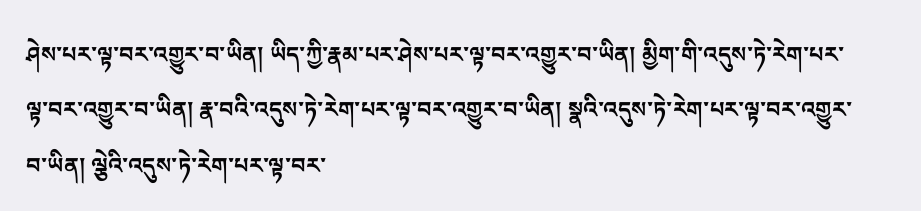ཤེས་པར་ལྟ་བར་འགྱུར་བ་ཡིན། ཡིད་ཀྱི་རྣམ་པར་ཤེས་པར་ལྟ་བར་འགྱུར་བ་ཡིན། མྱིག་གི་འདུས་ཏེ་རེག་པར་ལྟ་བར་འགྱུར་བ་ཡིན། རྣ་བའི་འདུས་ཏེ་རེག་པར་ལྟ་བར་འགྱུར་བ་ཡིན། སྣའི་འདུས་ཏེ་རེག་པར་ལྟ་བར་འགྱུར་བ་ཡིན། ལྕེའི་འདུས་ཏེ་རེག་པར་ལྟ་བར་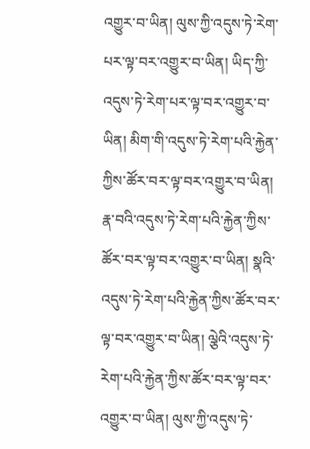འགྱུར་བ་ཡིན། ལུས་ཀྱི་འདུས་ཏེ་རེག་པར་ལྟ་བར་འགྱུར་བ་ཡིན། ཡིད་ཀྱི་འདུས་ཏེ་རེག་པར་ལྟ་བར་འགྱུར་བ་ཡིན། མིག་གི་འདུས་ཏེ་རེག་པའི་རྐྱེན་ཀྱིས་ཚོར་བར་ལྟ་བར་འགྱུར་བ་ཡིན། རྣ་བའི་འདུས་ཏེ་རེག་པའི་རྐྱེན་ཀྱིས་ཚོར་བར་ལྟ་བར་འགྱུར་བ་ཡིན། སྣའི་འདུས་ཏེ་རེག་པའི་རྐྱེན་ཀྱིས་ཚོར་བར་ལྟ་བར་འགྱུར་བ་ཡིན། ལྕེའི་འདུས་ཏེ་རེག་པའི་རྐྱེན་ཀྱིས་ཚོར་བར་ལྟ་བར་འགྱུར་བ་ཡིན། ལུས་ཀྱི་འདུས་ཏེ་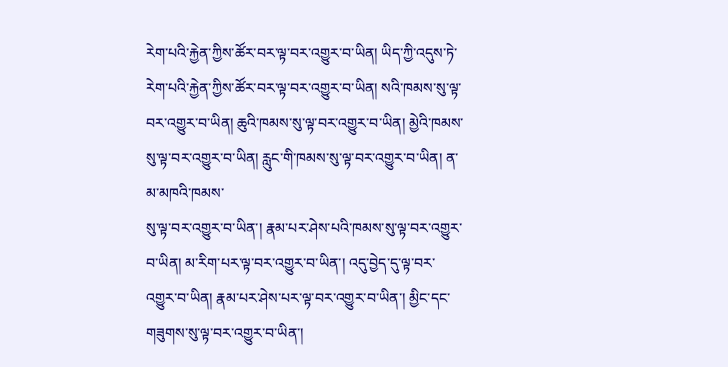རེག་པའི་རྐྱེན་ཀྱིས་ཚོར་བར་ལྟ་བར་འགྱུར་བ་ཡིན། ཡིད་ཀྱི་འདུས་ཏེ་རེག་པའི་རྐྱེན་ཀྱིས་ཚོར་བར་ལྟ་བར་འགྱུར་བ་ཡིན། སའི་ཁམས་སུ་ལྟ་བར་འགྱུར་བ་ཡིན། ཆུའི་ཁམས་སུ་ལྟ་བར་འགྱུར་བ་ཡིན། མྱེའི་ཁམས་སུ་ལྟ་བར་འགྱུར་བ་ཡིན། རླུང་གི་ཁམས་སུ་ལྟ་བར་འགྱུར་བ་ཡིན། ན་མ་མཁའི་ཁམས་
སུ་ལྟ་བར་འགྱུར་བ་ཡིན་། རྣམ་པར་ཤེས་པའི་ཁམས་སུ་ལྟ་བར་འགྱུར་བ་ཡིན། མ་རིག་པར་ལྟ་བར་འགྱུར་བ་ཡིན་། འདུ་བྱེད་དུ་ལྟ་བར་འགྱུར་བ་ཡིན། རྣམ་པར་ཤེས་པར་ལྟ་བར་འགྱུར་བ་ཡིན་། མྱིང་དང་གཟུགས་སུ་ལྟ་བར་འགྱུར་བ་ཡིན་།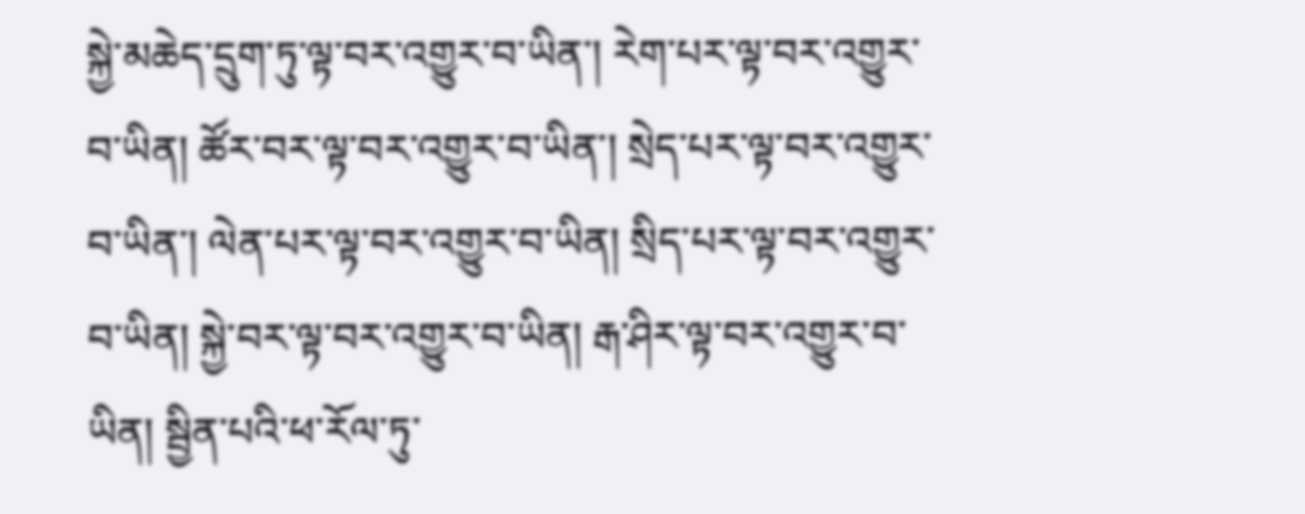སྐྱེ་མཆེད་དྲུག་ཏུ་ལྟ་བར་འགྱུར་བ་ཡིན་། རེག་པར་ལྟ་བར་འགྱུར་བ་ཡིན། ཚོར་བར་ལྟ་བར་འགྱུར་བ་ཡིན་། སྲེད་པར་ལྟ་བར་འགྱུར་བ་ཡིན་། ལེན་པར་ལྟ་བར་འགྱུར་བ་ཡིན། སྲིད་པར་ལྟ་བར་འགྱུར་བ་ཡིན། སྐྱེ་བར་ལྟ་བར་འགྱུར་བ་ཡིན། རྒ་ཤིར་ལྟ་བར་འགྱུར་བ་ཡིན། སྦྱིན་པའི་ཕ་རོལ་ཏུ་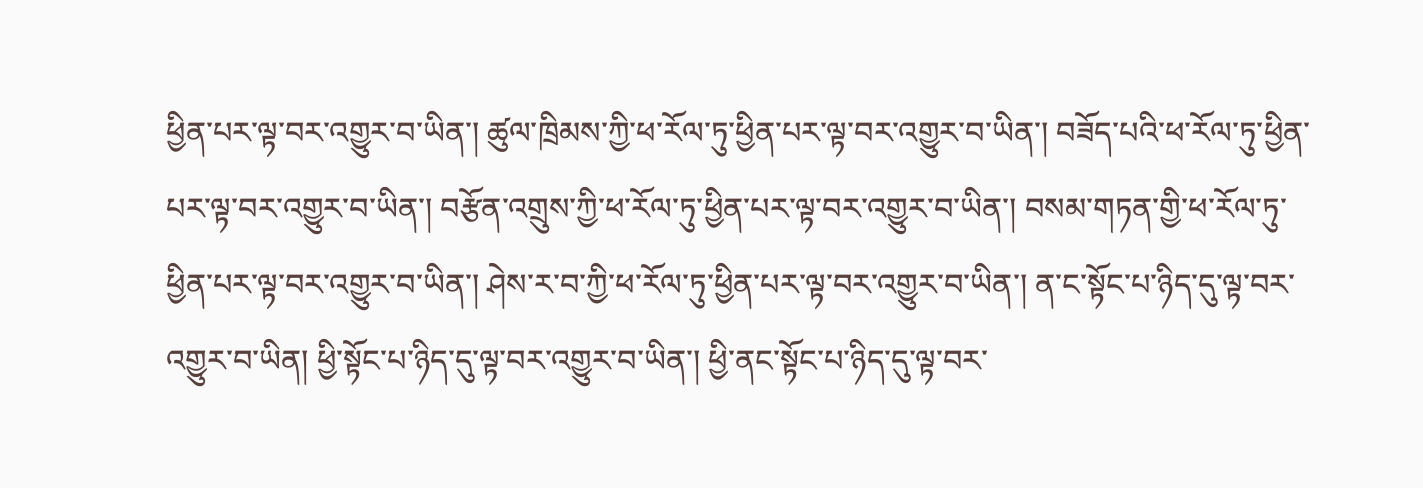ཕྱིན་པར་ལྟ་བར་འགྱུར་བ་ཡིན་། ཚུལ་ཁྲིམས་ཀྱི་ཕ་རོལ་ཏུ་ཕྱིན་པར་ལྟ་བར་འགྱུར་བ་ཡིན་། བཟོད་པའི་ཕ་རོལ་ཏུ་ཕྱིན་པར་ལྟ་བར་འགྱུར་བ་ཡིན་། བརྩོན་འགྲུས་ཀྱི་ཕ་རོལ་ཏུ་ཕྱིན་པར་ལྟ་བར་འགྱུར་བ་ཡིན་། བསམ་གཏན་གྱི་ཕ་རོལ་ཏུ་ཕྱིན་པར་ལྟ་བར་འགྱུར་བ་ཡིན་། ཤེས་ར་བ་ཀྱི་ཕ་རོལ་ཏུ་ཕྱིན་པར་ལྟ་བར་འགྱུར་བ་ཡིན་། ན་ང་སྟོང་པ་ཉིད་དུ་ལྟ་བར་འགྱུར་བ་ཡིན། ཕྱི་སྟོང་པ་ཉིད་དུ་ལྟ་བར་འགྱུར་བ་ཡིན་། ཕྱི་ནང་སྟོང་པ་ཉིད་དུ་ལྟ་བར་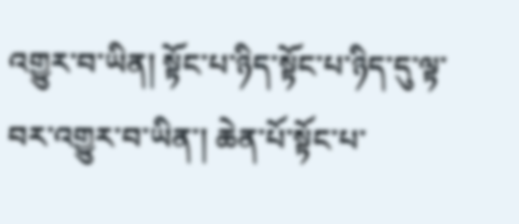འགྱུར་བ་ཡིན། སྟོང་པ་ཉིད་སྟོང་པ་ཉིད་དུ་ལྟ་བར་འགྱུར་བ་ཡིན་། ཆེན་པོ་སྟོང་པ་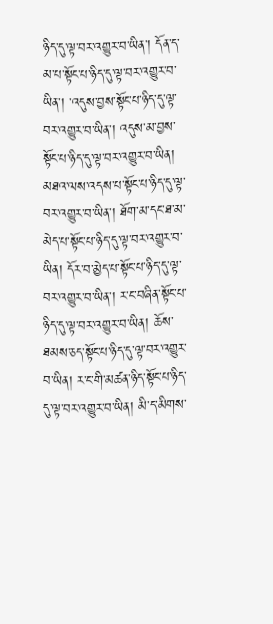ཉིད་དུ་ལྟ་བར་འགྱུར་བ་ཡིན་། དོན་ད་མ་པ་སྟོང་པ་ཉིད་དུ་ལྟ་བར་འགྱུར་བ་ཡིན་། ་འདུས་བྱས་སྟོང་པ་ཉིད་དུ་ལྟ་བར་འགྱུར་བ་ཡིན་། འདུས་མ་བྱས་སྟོང་པ་ཉིད་དུ་ལྟ་བར་འགྱུར་བ་ཡིན། མཐའ་ལས་འདས་པ་སྟོང་པ་ཉིད་དུ་ལྟ་བར་འགྱུར་བ་ཡིན་། ཐོག་མ་དང་ཐ་མ་མེད་པ་སྟོང་པ་ཉིད་དུ་ལྟ་བར་འགྱུར་བ་ཡིན། དོར་བ་མྱེད་པ་སྟོང་པ་ཉིད་དུ་ལྟ་བར་འགྱུར་བ་ཡིན་། ར་ང་བཞིན་སྟོང་པ་ཉིད་དུ་ལྟ་བར་འགྱུར་བ་ཡིན། ཆོས་ཐམས་ཅད་སྟོང་པ་ཉིད་དུ་ལྟ་བར་འགྱུར་བ་ཡིན། ར་ང་གི་མཚན་ཉིད་སྟོང་པ་ཉིད་དུ་ལྟ་བར་འགྱུར་བ་ཡིན། མི་ད་མིགས་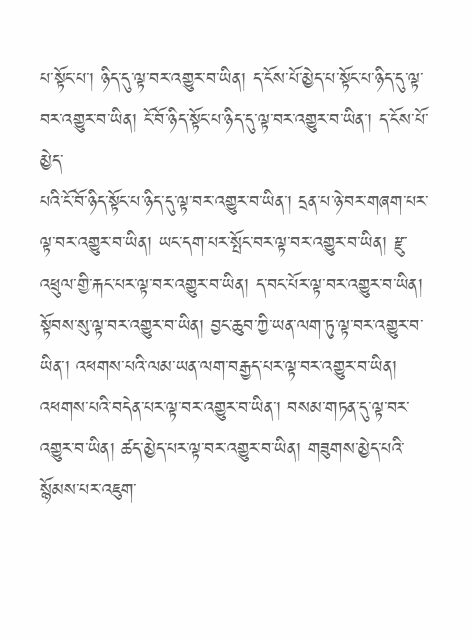པ་སྟོང་པ་། ཉིད་དུ་ལྟ་བར་འགྱུར་བ་ཡིན། ད་ངོས་པོ་མྱེད་པ་སྟོང་པ་ཉིད་དུ་ལྟ་བར་འགྱུར་བ་ཡིན། ངོ་བོ་ཉིད་སྟོང་པ་ཉིད་དུ་ལྟ་བར་འགྱུར་བ་ཡིན་། ད་ངོས་པོ་མྱེད་
པའི་ངོ་བོ་ཉིད་སྟོང་པ་ཉིད་དུ་ལྟ་བར་འགྱུར་བ་ཡིན་། དྲན་པ་ཉེ་བར་གཞག་པར་ལྟ་བར་འགྱུར་བ་ཡིན། ཡང་དག་པར་སྤོང་བར་ལྟ་བར་འགྱུར་བ་ཡིན། རྫུ་འཕྲུལ་གྱི་རྐང་པར་ལྟ་བར་འགྱུར་བ་ཡིན། ད་བང་པོར་ལྟ་བར་འགྱུར་བ་ཡིན། སྟོབས་སུ་ལྟ་བར་འགྱུར་བ་ཡིན། བྱང་ཆུབ་ཀྱི་ཡན་ལག་ཏུ་ལྟ་བར་འགྱུར་བ་ཡིན་། འཕགས་པའི་ལམ་ཡན་ལག་བརྒྱད་པར་ལྟ་བར་འགྱུར་བ་ཡིན། འཕགས་པའི་བདེན་པར་ལྟ་བར་འགྱུར་བ་ཡིན་། བསམ་གཏན་དུ་ལྟ་བར་འགྱུར་བ་ཡིན། ཚད་མྱེད་པར་ལྟ་བར་འགྱུར་བ་ཡིན། གཟུགས་མྱེད་པའི་སྙོམས་པར་འཇུག་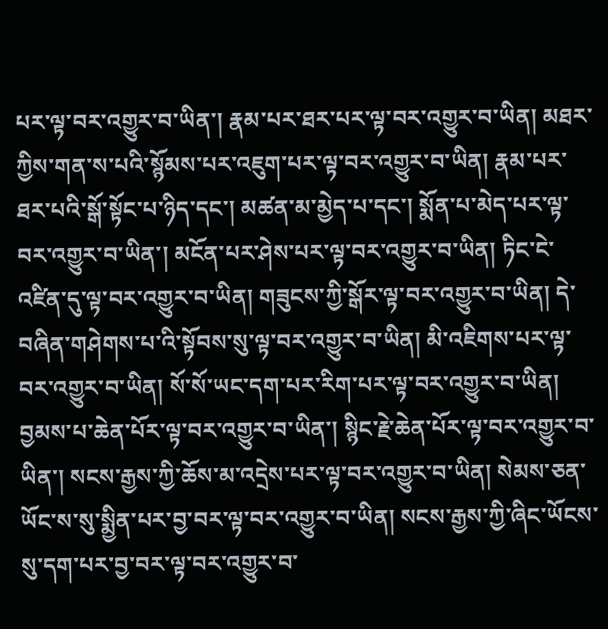པར་ལྟ་བར་འགྱུར་བ་ཡིན་། རྣམ་པར་ཐར་པར་ལྟ་བར་འགྱུར་བ་ཡིན། མཐར་ཀྱིས་གན་ས་པའི་སྙོམས་པར་འཇུག་པར་ལྟ་བར་འགྱུར་བ་ཡིན། རྣམ་པར་ཐར་པའི་སྒོ་སྟོང་པ་ཉིད་དང་། མཚན་མ་མྱེད་པ་དང་། སྨོན་པ་མེད་པར་ལྟ་བར་འགྱུར་བ་ཡིན་། མངོན་པར་ཤེས་པར་ལྟ་བར་འགྱུར་བ་ཡིན། ཏིང་ངེ་འཛིན་དུ་ལྟ་བར་འགྱུར་བ་ཡིན། གཟུངས་ཀྱི་སྒོར་ལྟ་བར་འགྱུར་བ་ཡིན། དེ་བཞིན་གཤེགས་པ་འི་སྟོབས་སུ་ལྟ་བར་འགྱུར་བ་ཡིན། མི་འཇིགས་པར་ལྟ་བར་འགྱུར་བ་ཡིན། སོ་སོ་ཡང་དག་པར་རིག་པར་ལྟ་བར་འགྱུར་བ་ཡིན། བྱམས་པ་ཆེན་པོར་ལྟ་བར་འགྱུར་བ་ཡིན་། སྙིང་རྗེ་ཆེན་པོར་ལྟ་བར་འགྱུར་བ་ཡིན་། སངས་རྒྱས་ཀྱི་ཆོས་མ་འདྲེས་པར་ལྟ་བར་འགྱུར་བ་ཡིན། སེམས་ཅན་ཡོང་ས་སུ་སྨྱིན་པར་བྱ་བར་ལྟ་བར་འགྱུར་བ་ཡིན། སངས་རྒྱས་ཀྱི་ཞིང་ཡོངས་སུ་དག་པར་བྱ་བར་ལྟ་བར་འགྱུར་བ་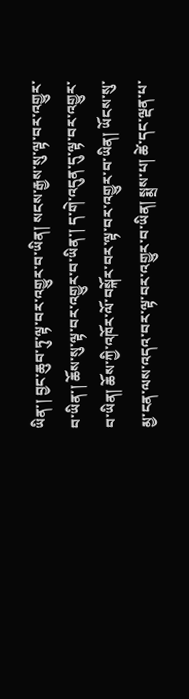ཡིན་། བྱང་ཆུབ་ཏུ་ལྟ་བར་འགྱུར་བ་ཡིན། སངས་རྒྱས་སུ་ལྟ་བར་འགྱུར་བ་ཡིན་། ཆོས་སུ་ལྟ་བར་འགྱུར་བ་ཡིན་། ད་གེ་འདུན་དུ་ལྟ་བར་འགྱུར་བ་ཡིན། ཆོས་ཀྱི་འཁོར་ལོ་བསྐོར་བར་ལྟ་བར་འགྱུར་བ་ཡིན། ཡོངས་སུ་མྱ་ངན་ལས་འདའ་བར་ལྟ་བར་འགྱུར་བ་ཡིན། སྨྲས་པ། ཚེ་དང་ལྡན་པ་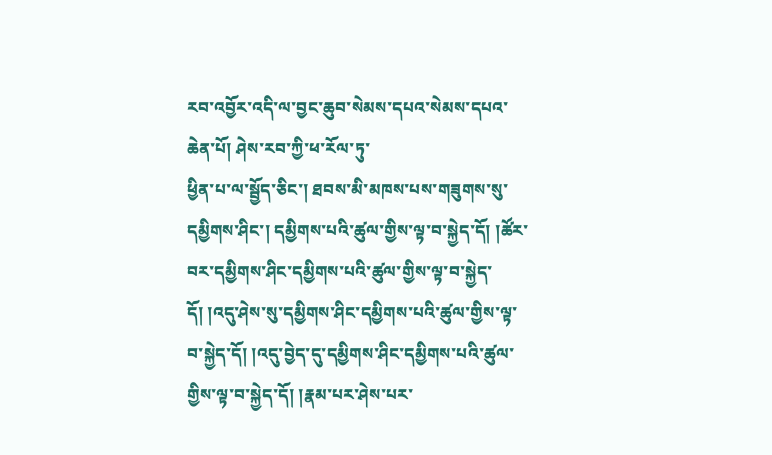རབ་འབྱོར་འདི་ལ་བྱང་ཆུབ་སེམས་དཔའ་སེམས་དཔའ་ཆེན་པོ། ཤེས་རབ་ཀྱི་ཕ་རོལ་ཏུ་
ཕྱིན་པ་ལ་སྦྱོད་ཅིང་། ཐབས་མི་མཁས་པས་གཟུགས་སུ་དམྱིགས་ཤིང་། དམྱིགས་པའི་ཚུལ་གྱིས་ལྟ་བ་སྐྱེད་དོ། །ཚོར་བར་དམྱིགས་ཤིང་དམྱིགས་པའི་ཚུལ་གྱིས་ལྟ་བ་སྐྱེད་དོ། །འདུ་ཤེས་སུ་དམྱིགས་ཤིང་དམྱིགས་པའི་ཚུལ་གྱིས་ལྟ་བ་སྐྱེད་དོ། །འདུ་བྱེད་དུ་དམྱིགས་ཤིང་དམྱིགས་པའི་ཚུལ་གྱིས་ལྟ་བ་སྐྱེད་དོ། །རྣམ་པར་ཤེས་པར་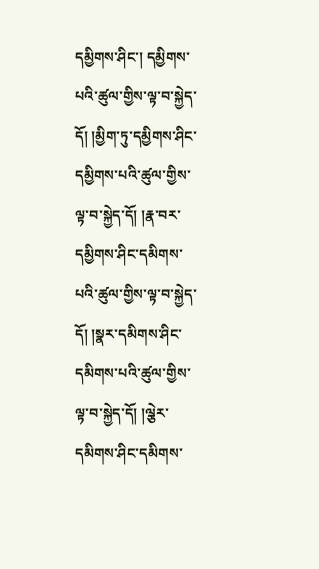དམྱིགས་ཤིང་། དམྱིགས་པའི་ཚུལ་གྱིས་ལྟ་བ་སྐྱེད་དོ། །མྱིག་ཏུ་དམྱིགས་ཤིང་དམྱིགས་པའི་ཚུལ་གྱིས་ལྟ་བ་སྐྱེད་དོ། །རྣ་བར་དམྱིགས་ཤིང་དམིགས་པའི་ཚུལ་གྱིས་ལྟ་བ་སྐྱེད་དོ། །སྣར་དམིགས་ཤིང་དམིགས་པའི་ཚུལ་གྱིས་ལྟ་བ་སྐྱེད་དོ། །ལྕེར་དམིགས་ཤིང་དམིགས་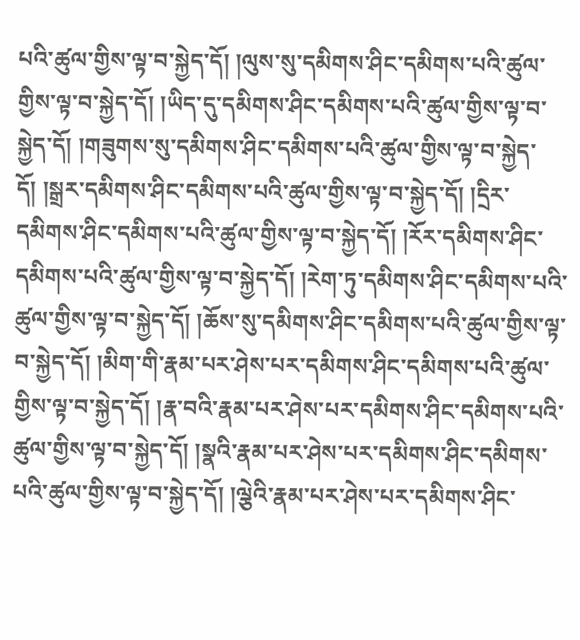པའི་ཚུལ་གྱིས་ལྟ་བ་སྐྱེད་དོ། །ལུས་སུ་དམིགས་ཤིང་དམིགས་པའི་ཚུལ་གྱིས་ལྟ་བ་སྐྱེད་དོ། །ཡིད་དུ་དམིགས་ཤིང་དམིགས་པའི་ཚུལ་གྱིས་ལྟ་བ་སྐྱེད་དོ། །གཟུགས་སུ་དམིགས་ཤིང་དམིགས་པའི་ཚུལ་གྱིས་ལྟ་བ་སྐྱེད་དོ། །སྒྲར་དམིགས་ཤིང་དམིགས་པའི་ཚུལ་གྱིས་ལྟ་བ་སྐྱེད་དོ། །དྲིར་དམིགས་ཤིང་དམིགས་པའི་ཚུལ་གྱིས་ལྟ་བ་སྐྱེད་དོ། །རོར་དམིགས་ཤིང་དམིགས་པའི་ཚུལ་གྱིས་ལྟ་བ་སྐྱེད་དོ། །རེག་ཏུ་དམིགས་ཤིང་དམིགས་པའི་ཚུལ་གྱིས་ལྟ་བ་སྐྱེད་དོ། །ཆོས་སུ་དམིགས་ཤིང་དམིགས་པའི་ཚུལ་གྱིས་ལྟ་བ་སྐྱེད་དོ། །མིག་གི་རྣམ་པར་ཤེས་པར་དམིགས་ཤིང་དམིགས་པའི་ཚུལ་གྱིས་ལྟ་བ་སྐྱེད་དོ། །རྣ་བའི་རྣམ་པར་ཤེས་པར་དམིགས་ཤིང་དམིགས་པའི་ཚུལ་གྱིས་ལྟ་བ་སྐྱེད་དོ། །སྣའི་རྣམ་པར་ཤེས་པར་དམིགས་ཤིང་དམིགས་པའི་ཚུལ་གྱིས་ལྟ་བ་སྐྱེད་དོ། །ལྕེའི་རྣམ་པར་ཤེས་པར་དམིགས་ཤིང་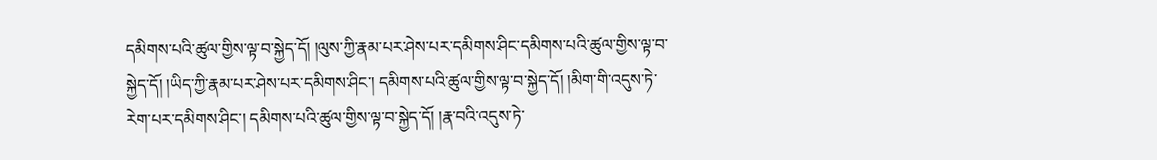དམིགས་པའི་ཚུལ་གྱིས་ལྟ་བ་སྐྱེད་དོ། །ལུས་ཀྱི་རྣམ་པར་ཤེས་པར་དམིགས་ཤིང་དམིགས་པའི་ཚུལ་གྱིས་ལྟ་བ་སྐྱེད་དོ། །ཡིད་ཀྱི་རྣམ་པར་ཤེས་པར་དམིགས་ཤིང་། དམིགས་པའི་ཚུལ་གྱིས་ལྟ་བ་སྐྱེད་དོ། །མིག་གི་འདུས་ཏེ་རེག་པར་དམིགས་ཤིང་། དམིགས་པའི་ཚུལ་གྱིས་ལྟ་བ་སྐྱེད་དོ། །རྣ་བའི་འདུས་ཏེ་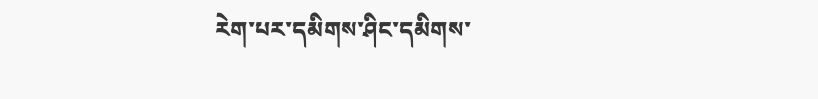རེག་པར་དམིགས་ཤིང་དམིགས་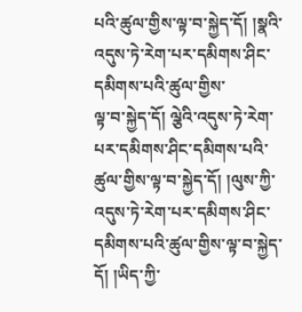པའི་ཚུལ་གྱིས་ལྟ་བ་སྐྱེད་དོ། །སྣའི་འདུས་ཏེ་རེག་པར་དམིགས་ཤིང་དམིགས་པའི་ཚུལ་གྱིས་
ལྟ་བ་སྐྱེད་དོ། ལྕེའི་འདུས་ཏེ་རེག་པར་དམིགས་ཤིང་དམིགས་པའི་ཚུལ་གྱིས་ལྟ་བ་སྐྱེད་དོ། །ལུས་ཀྱི་འདུས་ཏེ་རེག་པར་དམིགས་ཤིང་དམིགས་པའི་ཚུལ་གྱིས་ལྟ་བ་སྐྱེད་དོ། །ཡིད་ཀྱི་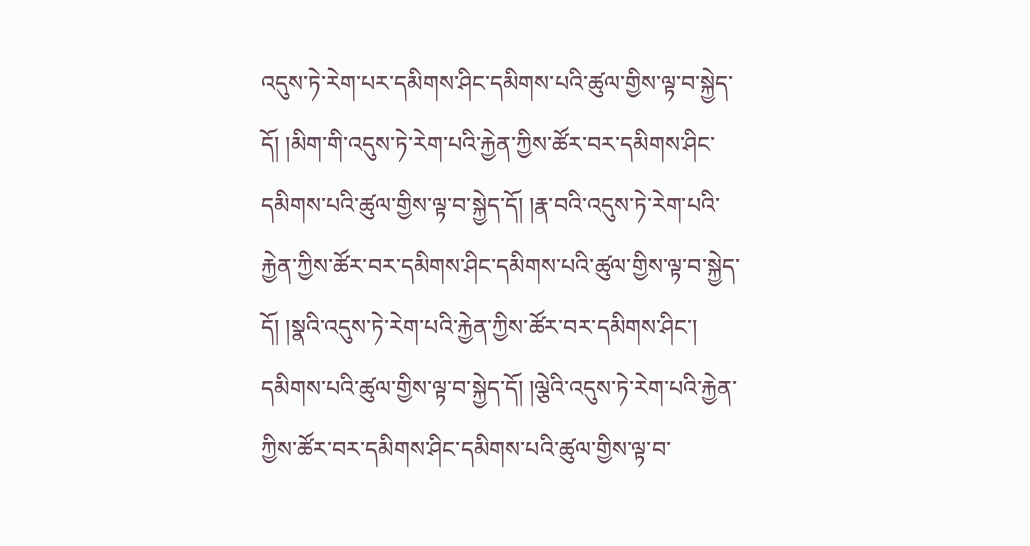འདུས་ཏེ་རེག་པར་དམིགས་ཤིང་དམིགས་པའི་ཚུལ་གྱིས་ལྟ་བ་སྐྱེད་དོ། །མིག་གི་འདུས་ཏེ་རེག་པའི་རྐྱེན་ཀྱིས་ཚོར་བར་དམིགས་ཤིང་དམིགས་པའི་ཚུལ་གྱིས་ལྟ་བ་སྐྱེད་དོ། །རྣ་བའི་འདུས་ཏེ་རེག་པའི་རྐྱེན་ཀྱིས་ཚོར་བར་དམིགས་ཤིང་དམིགས་པའི་ཚུལ་གྱིས་ལྟ་བ་སྐྱེད་དོ། །སྣའི་འདུས་ཏེ་རེག་པའི་རྐྱེན་ཀྱིས་ཚོར་བར་དམིགས་ཤིང་། དམིགས་པའི་ཚུལ་གྱིས་ལྟ་བ་སྐྱེད་དོ། །ལྕེའི་འདུས་ཏེ་རེག་པའི་རྐྱེན་ཀྱིས་ཚོར་བར་དམིགས་ཤིང་དམིགས་པའི་ཚུལ་གྱིས་ལྟ་བ་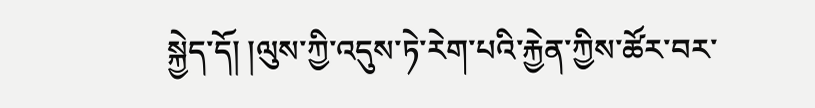སྐྱེད་དོ། །ལུས་ཀྱི་འདུས་ཏེ་རེག་པའི་རྐྱེན་ཀྱིས་ཚོར་བར་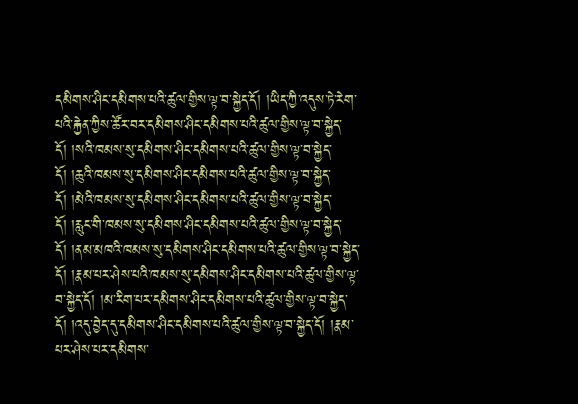དམིགས་ཤིང་དམིགས་པའི་ཚུལ་གྱིས་ལྟ་བ་སྐྱེད་དོ། །ཡིད་ཀྱི་འདུས་ཏེ་རེག་པའི་རྐྱེན་ཀྱིས་ཚོར་བར་དམིགས་ཤིང་དམིགས་པའི་ཚུལ་གྱིས་ལྟ་བ་སྐྱེད་དོ། །སའི་ཁམས་སུ་དམིགས་ཤིང་དམིགས་པའི་ཚུལ་གྱིས་ལྟ་བ་སྐྱེད་དོ། །ཆུའི་ཁམས་སུ་དམིགས་ཤིང་དམིགས་པའི་ཚུལ་གྱིས་ལྟ་བ་སྐྱེད་དོ། །མེའི་ཁམས་སུ་དམིགས་ཤིང་དམིགས་པའི་ཚུལ་གྱིས་ལྟ་བ་སྐྱེད་དོ། །རླུང་གི་ཁམས་སུ་དམིགས་ཤིང་དམིགས་པའི་ཚུལ་གྱིས་ལྟ་བ་སྐྱེད་དོ། །ནམ་མཁའི་ཁམས་སུ་དམིགས་ཤིང་དམིགས་པའི་ཚུལ་གྱིས་ལྟ་བ་སྐྱེད་དོ། །རྣམ་པར་ཤེས་པའི་ཁམས་སུ་དམིགས་ཤིང་དམིགས་པའི་ཚུལ་གྱིས་ལྟ་བ་སྐྱེད་དོ། །མ་རིག་པར་དམིགས་ཤིང་དམིགས་པའི་ཚུལ་གྱིས་ལྟ་བ་སྐྱེད་དོ། །འདུ་བྱེད་དུ་དམིགས་ཤིང་དམིགས་པའི་ཚུལ་གྱིས་ལྟ་བ་སྐྱེད་དོ། །རྣམ་པར་ཤེས་པར་དམིགས་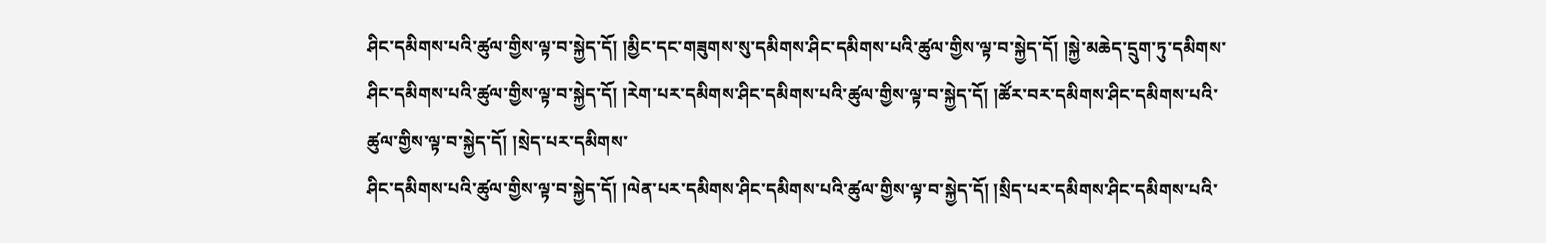ཤིང་དམིགས་པའི་ཚུལ་གྱིས་ལྟ་བ་སྐྱེད་དོ། །མྱིང་དང་གཟུགས་སུ་དམིགས་ཤིང་དམིགས་པའི་ཚུལ་གྱིས་ལྟ་བ་སྐྱེད་དོ། །སྐྱེ་མཆེད་དྲུག་ཏུ་དམིགས་ཤིང་དམིགས་པའི་ཚུལ་གྱིས་ལྟ་བ་སྐྱེད་དོ། །རེག་པར་དམིགས་ཤིང་དམིགས་པའི་ཚུལ་གྱིས་ལྟ་བ་སྐྱེད་དོ། །ཚོར་བར་དམིགས་ཤིང་དམིགས་པའི་ཚུལ་གྱིས་ལྟ་བ་སྐྱེད་དོ། །སྲེད་པར་དམིགས་
ཤིང་དམིགས་པའི་ཚུལ་གྱིས་ལྟ་བ་སྐྱེད་དོ། །ལེན་པར་དམིགས་ཤིང་དམིགས་པའི་ཚུལ་གྱིས་ལྟ་བ་སྐྱེད་དོ། །སྲིད་པར་དམིགས་ཤིང་དམིགས་པའི་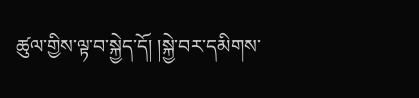ཚུལ་གྱིས་ལྟ་བ་སྐྱེད་དོ། །སྐྱེ་བར་དམིགས་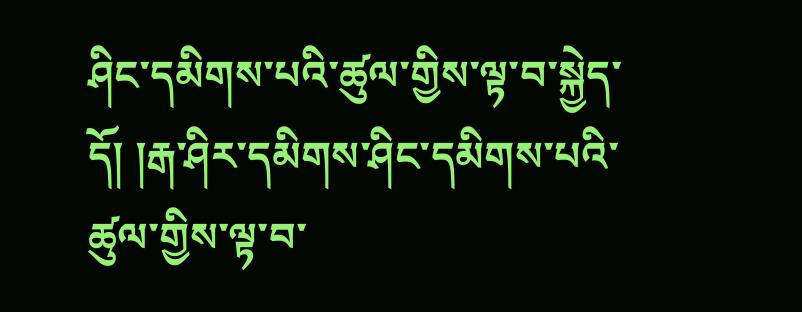ཤིང་དམིགས་པའི་ཚུལ་གྱིས་ལྟ་བ་སྐྱེད་དོ། །རྒ་ཤིར་དམིགས་ཤིང་དམིགས་པའི་ཚུལ་གྱིས་ལྟ་བ་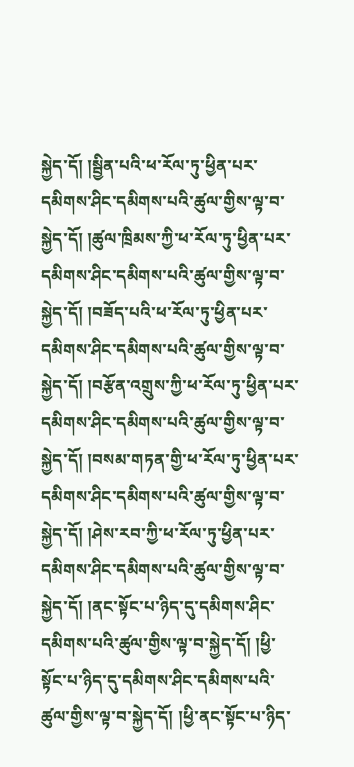སྐྱེད་དོ། །སྦྱིན་པའི་ཕ་རོལ་ཏུ་ཕྱིན་པར་དམིགས་ཤིང་དམིགས་པའི་ཚུལ་གྱིས་ལྟ་བ་སྐྱེད་དོ། །ཚུལ་ཁྲིམས་ཀྱི་ཕ་རོལ་ཏུ་ཕྱིན་པར་དམིགས་ཤིང་དམིགས་པའི་ཚུལ་གྱིས་ལྟ་བ་སྐྱེད་དོ། །བཟོད་པའི་ཕ་རོལ་ཏུ་ཕྱིན་པར་དམིགས་ཤིང་དམིགས་པའི་ཚུལ་གྱིས་ལྟ་བ་སྐྱེད་དོ། །བརྩོན་འགྲུས་ཀྱི་ཕ་རོལ་ཏུ་ཕྱིན་པར་དམིགས་ཤིང་དམིགས་པའི་ཚུལ་གྱིས་ལྟ་བ་སྐྱེད་དོ། །བསམ་གཏན་གྱི་ཕ་རོལ་ཏུ་ཕྱིན་པར་དམིགས་ཤིང་དམིགས་པའི་ཚུལ་གྱིས་ལྟ་བ་སྐྱེད་དོ། །ཤེས་རབ་ཀྱི་ཕ་རོལ་ཏུ་ཕྱིན་པར་དམིགས་ཤིང་དམིགས་པའི་ཚུལ་གྱིས་ལྟ་བ་སྐྱེད་དོ། །ནང་སྟོང་པ་ཉིད་དུ་དམིགས་ཤིང་དམིགས་པའི་ཚུལ་གྱིས་ལྟ་བ་སྐྱེད་དོ། །ཕྱི་སྟོང་པ་ཉིད་དུ་དམིགས་ཤིང་དམིགས་པའི་ཚུལ་གྱིས་ལྟ་བ་སྐྱེད་དོ། །ཕྱི་ནང་སྟོང་པ་ཉིད་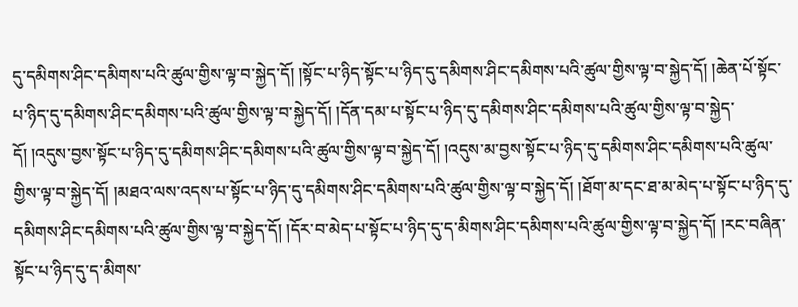དུ་དམིགས་ཤིང་དམིགས་པའི་ཚུལ་གྱིས་ལྟ་བ་སྐྱེད་དོ། །སྟོང་པ་ཉིད་སྟོང་པ་ཉིད་དུ་དམིགས་ཤིང་དམིགས་པའི་ཚུལ་གྱིས་ལྟ་བ་སྐྱེད་དོ། །ཆེན་པོ་སྟོང་པ་ཉིད་དུ་དམིགས་ཤིང་དམིགས་པའི་ཚུལ་གྱིས་ལྟ་བ་སྐྱེད་དོ། །དོན་དམ་པ་སྟོང་པ་ཉིད་དུ་དམིགས་ཤིང་དམིགས་པའི་ཚུལ་གྱིས་ལྟ་བ་སྐྱེད་དོ། །འདུས་བྱས་སྟོང་པ་ཉིད་དུ་དམིགས་ཤིང་དམིགས་པའི་ཚུལ་གྱིས་ལྟ་བ་སྐྱེད་དོ། །འདུས་མ་བྱས་སྟོང་པ་ཉིད་དུ་དམིགས་ཤིང་དམིགས་པའི་ཚུལ་གྱིས་ལྟ་བ་སྐྱེད་དོ། །མཐའ་ལས་འདས་པ་སྟོང་པ་ཉིད་དུ་དམིགས་ཤིང་དམིགས་པའི་ཚུལ་གྱིས་ལྟ་བ་སྐྱེད་དོ། །ཐོག་མ་དང་ཐ་མ་མེད་པ་སྟོང་པ་ཉིད་དུ་དམིགས་ཤིང་དམིགས་པའི་ཚུལ་གྱིས་ལྟ་བ་སྐྱེད་དོ། །དོར་བ་མེད་པ་སྟོང་པ་ཉིད་དུ་ད་མིགས་ཤིང་དམིགས་པའི་ཚུལ་གྱིས་ལྟ་བ་སྐྱེད་དོ། །རང་བཞིན་སྟོང་པ་ཉིད་དུ་ད་མིགས་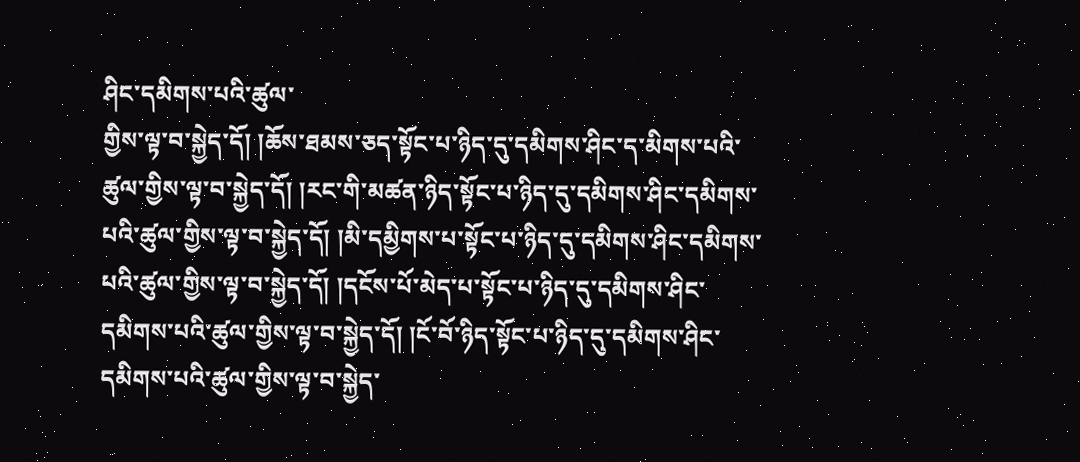ཤིང་དམིགས་པའི་ཚུལ་
གྱིས་ལྟ་བ་སྐྱེད་དོ། །ཆོས་ཐམས་ཅད་སྟོང་པ་ཉིད་དུ་དམིགས་ཤིང་ད་མིགས་པའི་ཚུལ་གྱིས་ལྟ་བ་སྐྱེད་དོ། །རང་གི་མཚན་ཉིད་སྟོང་པ་ཉིད་དུ་དམིགས་ཤིང་དམིགས་པའི་ཚུལ་གྱིས་ལྟ་བ་སྐྱེད་དོ། །མི་དམྱིགས་པ་སྟོང་པ་ཉིད་དུ་དམིགས་ཤིང་དམིགས་པའི་ཚུལ་གྱིས་ལྟ་བ་སྐྱེད་དོ། །དངོས་པོ་མེད་པ་སྟོང་པ་ཉིད་དུ་དམིགས་ཤིང་དམིགས་པའི་ཚུལ་གྱིས་ལྟ་བ་སྐྱེད་དོ། །ངོ་བོ་ཉིད་སྟོང་པ་ཉིད་དུ་དམིགས་ཤིང་དམིགས་པའི་ཚུལ་གྱིས་ལྟ་བ་སྐྱེད་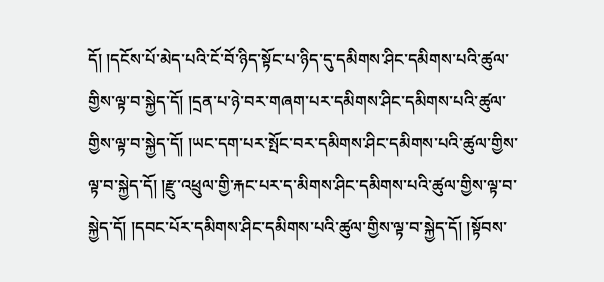དོ། །དངོས་པོ་མེད་པའི་ངོ་བོ་ཉིད་སྟོང་པ་ཉིད་དུ་དམིགས་ཤིང་དམིགས་པའི་ཚུལ་གྱིས་ལྟ་བ་སྐྱེད་དོ། །དྲན་པ་ཉེ་བར་གཞག་པར་དམིགས་ཤིང་དམིགས་པའི་ཚུལ་གྱིས་ལྟ་བ་སྐྱེད་དོ། །ཡང་དག་པར་སྤོང་བར་དམིགས་ཤིང་དམིགས་པའི་ཚུལ་གྱིས་ལྟ་བ་སྐྱེད་དོ། །རྫུ་འཕྲུལ་གྱི་རྐང་པར་ད་མིགས་ཤིང་དམིགས་པའི་ཚུལ་གྱིས་ལྟ་བ་སྐྱེད་དོ། །དབང་པོར་དམིགས་ཤིང་དམིགས་པའི་ཚུལ་གྱིས་ལྟ་བ་སྐྱེད་དོ། །སྟོབས་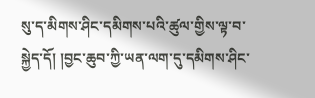སུ་ད་མིགས་ཤིང་དམིགས་པའི་ཚུལ་གྱིས་ལྟ་བ་སྐྱེད་དོ། །བྱང་ཆུབ་ཀྱི་ཡན་ལག་དུ་དམིགས་ཤིང་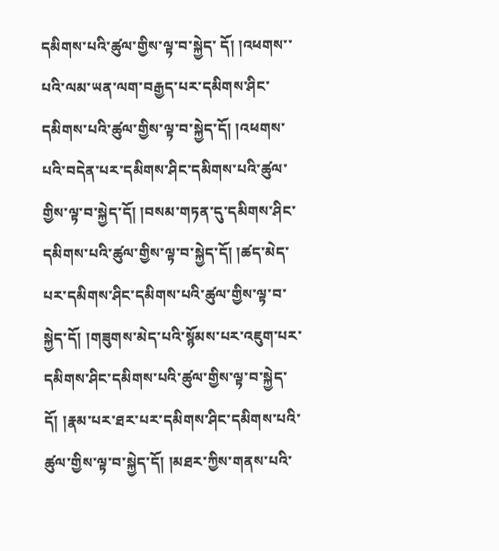དམིགས་པའི་ཚུལ་གྱིས་ལྟ་བ་སྐྱེད་ དོ། །འཕགས་་པའི་ལམ་ཡན་ལག་བརྒྱད་པར་དམིགས་ཤིང་དམིགས་པའི་ཚུལ་གྱིས་ལྟ་བ་སྐྱེད་དོ། །འཕགས་པའི་བདེན་པར་དམིགས་ཤིང་དམིགས་པའི་ཚུལ་གྱིས་ལྟ་བ་སྐྱེད་དོ། །བསམ་གཏན་དུ་དམིགས་ཤིང་དམིགས་པའི་ཚུལ་གྱིས་ལྟ་བ་སྐྱེད་དོ། །ཚད་མེད་པར་དམིགས་ཤིང་དམིགས་པའི་ཚུལ་གྱིས་ལྟ་བ་སྐྱེད་དོ། །གཟུགས་མེད་པའི་སྙོམས་པར་འཇུག་པར་དམིགས་ཤིང་དམིགས་པའི་ཚུལ་གྱིས་ལྟ་བ་སྐྱེད་དོ། །རྣམ་པར་ཐར་པར་དམིགས་ཤིང་དམིགས་པའི་ཚུལ་གྱིས་ལྟ་བ་སྐྱེད་དོ། །མཐར་ཀྱིས་གནས་པའི་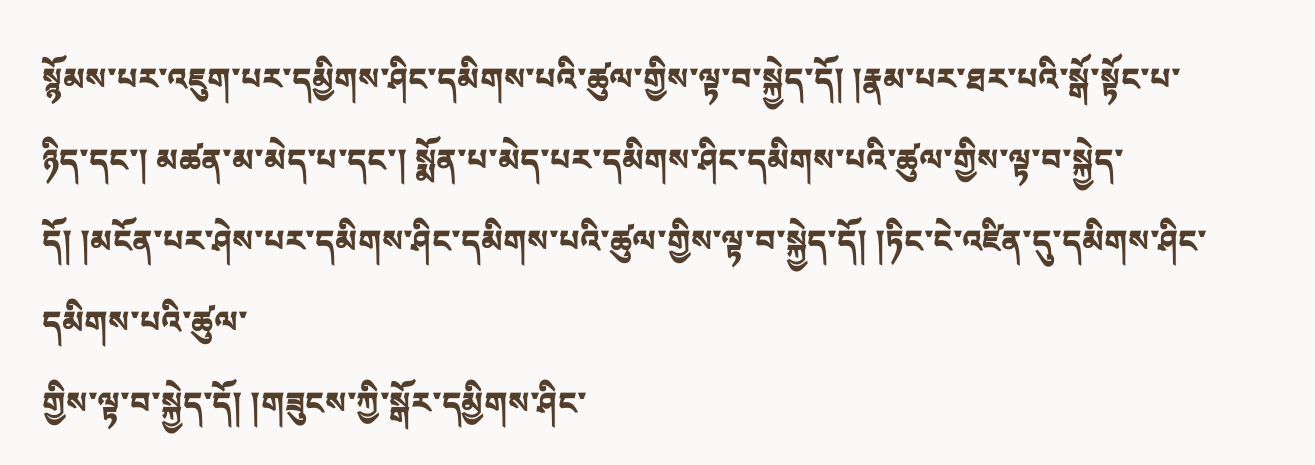སྙོམས་པར་འཇུག་པར་དམྱིགས་ཤིང་དམིགས་པའི་ཚུལ་གྱིས་ལྟ་བ་སྐྱེད་དོ། །རྣམ་པར་ཐར་པའི་སྒོ་སྟོང་པ་ཉིད་དང་། མཚན་མ་མེད་པ་དང་། སྨོན་པ་མེད་པར་དམིགས་ཤིང་དམིགས་པའི་ཚུལ་གྱིས་ལྟ་བ་སྐྱེད་དོ། །མངོན་པར་ཤེས་པར་དམིགས་ཤིང་དམིགས་པའི་ཚུལ་གྱིས་ལྟ་བ་སྐྱེད་དོ། །ཏིང་ངེ་འཛིན་དུ་དམིགས་ཤིང་དམིགས་པའི་ཚུལ་
གྱིས་ལྟ་བ་སྐྱེད་དོ། །གཟུངས་ཀྱི་སྒོར་དམྱིགས་ཤིང་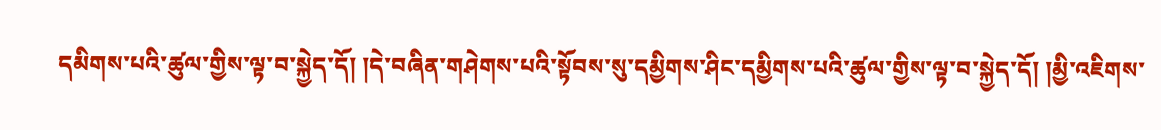དམིགས་པའི་ཚུལ་གྱིས་ལྟ་བ་སྐྱེད་དོ། །དེ་བཞིན་གཤེགས་པའི་སྟོབས་སུ་དམྱིགས་ཤིང་དམྱིགས་པའི་ཚུལ་གྱིས་ལྟ་བ་སྐྱེད་དོ། །མྱི་འཇིགས་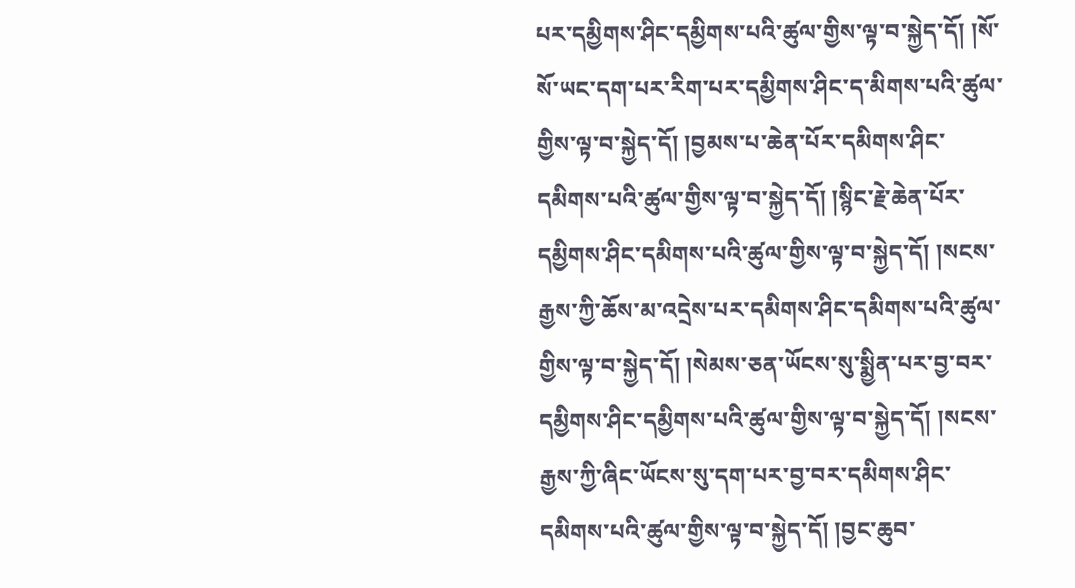པར་དམྱིགས་ཤིང་དམྱིགས་པའི་ཚུལ་གྱིས་ལྟ་བ་སྐྱེད་དོ། །སོ་སོ་ཡང་དག་པར་རིག་པར་དམྱིགས་ཤིང་ད་མིགས་པའི་ཚུལ་གྱིས་ལྟ་བ་སྐྱེད་དོ། །བྱམས་པ་ཆེན་པོར་དམིགས་ཤིང་དམིགས་པའི་ཚུལ་གྱིས་ལྟ་བ་སྐྱེད་དོ། །སྙིང་རྗེ་ཆེན་པོར་དམྱིགས་ཤིང་དམིགས་པའི་ཚུལ་གྱིས་ལྟ་བ་སྐྱེད་དོ། །སངས་རྒྱས་ཀྱི་ཆོས་མ་འདྲེས་པར་དམིགས་ཤིང་དམིགས་པའི་ཚུལ་གྱིས་ལྟ་བ་སྐྱེད་དོ། །སེམས་ཅན་ཡོངས་སུ་སྨྱིན་པར་བྱ་བར་དམྱིགས་ཤིང་དམྱིགས་པའི་ཚུལ་གྱིས་ལྟ་བ་སྐྱེད་དོ། །སངས་རྒྱས་ཀྱི་ཞིང་ཡོངས་སུ་དག་པར་བྱ་བར་དམིགས་ཤིང་དམིགས་པའི་ཚུལ་གྱིས་ལྟ་བ་སྐྱེད་དོ། །བྱང་ཆུབ་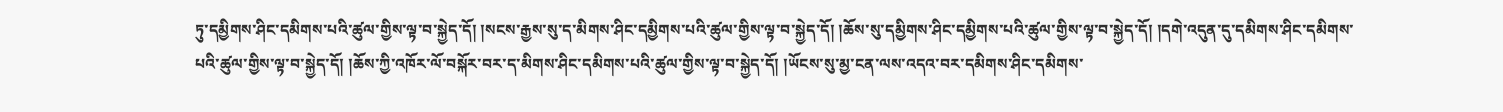ཏུ་དམྱིགས་ཤིང་དམིགས་པའི་ཚུལ་གྱིས་ལྟ་བ་སྐྱེད་དོ། །སངས་རྒྱས་སུ་ད་མིགས་ཤིང་དམྱིགས་པའི་ཚུལ་གྱིས་ལྟ་བ་སྐྱེད་དོ། །ཆོས་སུ་དམྱིགས་ཤིང་དམྱིགས་པའི་ཚུལ་གྱིས་ལྟ་བ་སྐྱེད་དོ། །དགེ་འདུན་དུ་དམིགས་ཤིང་དམིགས་པའི་ཚུལ་གྱིས་ལྟ་བ་སྐྱེད་དོ། །ཆོས་ཀྱི་འཁོར་ལོ་བསྐོར་བར་ད་མིགས་ཤིང་དམིགས་པའི་ཚུལ་གྱིས་ལྟ་བ་སྐྱེད་དོ། །ཡོངས་སུ་མྱ་ངན་ལས་འདའ་བར་དམིགས་ཤིང་དམིགས་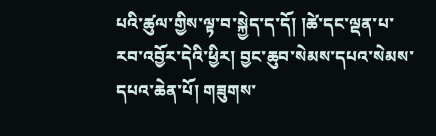པའི་ཚུལ་གྱིས་ལྟ་བ་སྐྱེད་ད་དོ། །ཚེ་དང་ལྡན་པ་རབ་འབྱོར་དེའི་ཕྱིར། བྱང་ཆུབ་སེམས་དཔའ་སེམས་དཔའ་ཆེན་པོ། གཟུགས་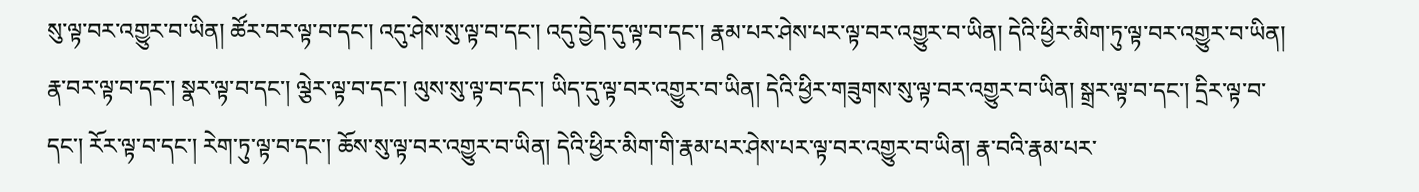སུ་ལྟ་བར་འགྱུར་བ་ཡིན། ཚོར་བར་ལྟ་བ་དང་། འདུ་ཤེས་སུ་ལྟ་བ་དང་། འདུ་བྱེད་དུ་ལྟ་བ་དང་། རྣམ་པར་ཤེས་པར་ལྟ་བར་འགྱུར་བ་ཡིན། དེའི་ཕྱིར་མིག་ཏུ་ལྟ་བར་འགྱུར་བ་ཡིན། རྣ་བར་ལྟ་བ་དང་། སྣར་ལྟ་བ་དང་། ལྕེར་ལྟ་བ་དང་། ལུས་སུ་ལྟ་བ་དང་། ཡིད་དུ་ལྟ་བར་འགྱུར་བ་ཡིན། དེའི་ཕྱིར་གཟུགས་སུ་ལྟ་བར་འགྱུར་བ་ཡིན། སྒྲར་ལྟ་བ་དང་། དྲིར་ལྟ་བ་དང་། རོར་ལྟ་བ་དང་། རེག་ཏུ་ལྟ་བ་དང་། ཆོས་སུ་ལྟ་བར་འགྱུར་བ་ཡིན། དེའི་ཕྱིར་མིག་གི་རྣམ་པར་ཤེས་པར་ལྟ་བར་འགྱུར་བ་ཡིན། རྣ་བའི་རྣམ་པར་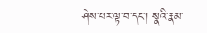ཤེས་པར་ལྟ་བ་དང་། སྣའི་རྣམ་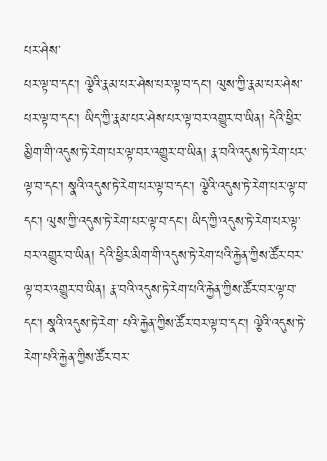པར་ཤེས་
པར་ལྟ་བ་དང་། ལྕེའི་རྣམ་པར་ཤེས་པར་ལྟ་བ་དང་། ལུས་ཀྱི་རྣམ་པར་ཤེས་པར་ལྟ་བ་དང་། ཡིད་ཀྱི་རྣམ་པར་ཤེས་པར་ལྟ་བར་འགྱུར་བ་ཡིན། དེའི་ཕྱིར་མྱིག་གི་འདུས་ཏེ་རེག་པར་ལྟ་བར་འགྱུར་བ་ཡིན། རྣ་བའི་འདུས་ཏེ་རེག་པར་ལྟ་བ་དང་། སྣའི་འདུས་ཏེ་རེག་པར་ལྟ་བ་དང་། ལྕེའི་འདུས་ཏེ་རེག་པར་ལྟ་བ་དང་། ལུས་ཀྱི་འདུས་ཏེ་རེག་པར་ལྟ་བ་དང་། ཡིད་ཀྱི་འདུས་ཏེ་རེག་པར་ལྟ་བར་འགྱུར་བ་ཡིན། དེའི་ཕྱིར་མིག་གི་འདུས་ཏེ་རེག་པའི་རྐྱེན་ཀྱིས་ཚོར་བར་ལྟ་བར་འགྱུར་བ་ཡིན། རྣ་བའི་འདུས་ཏེ་རེག་པའི་རྐྱེན་ཀྱིས་ཚོར་བར་ལྟ་བ་དང་། སྣའི་འདུས་ཏེ་རེག་ པའི་རྐྱེན་ཀྱིས་ཚོར་བར་ལྟ་བ་དང་། ལྕེའི་འདུས་ཏེ་རེག་པའི་རྐྱེན་ཀྱིས་ཚོར་བར་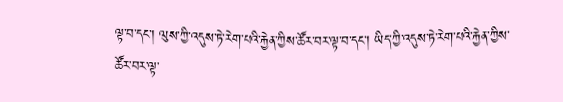ལྟ་བ་དང་། ལུས་ཀྱི་འདུས་ཏེ་རེག་པའི་རྐྱེན་ཀྱིས་ཚོར་བར་ལྟ་བ་དང་། ཡིད་ཀྱི་འདུས་ཏེ་རེག་པའི་རྐྱེན་ཀྱིས་ཚོར་བར་ལྟ་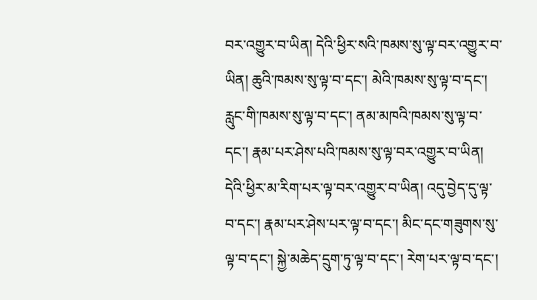བར་འགྱུར་བ་ཡིན། དེའི་ཕྱིར་སའི་ཁམས་སུ་ལྟ་བར་འགྱུར་བ་ཡིན། ཆུའི་ཁམས་སུ་ལྟ་བ་དང་། མེའི་ཁམས་སུ་ལྟ་བ་དང་། རླུང་གི་ཁམས་སུ་ལྟ་བ་དང་། ནམ་མཁའི་ཁམས་སུ་ལྟ་བ་དང་། རྣམ་པར་ཤེས་པའི་ཁམས་སུ་ལྟ་བར་འགྱུར་བ་ཡིན། དེའི་ཕྱིར་མ་རིག་པར་ལྟ་བར་འགྱུར་བ་ཡིན། འདུ་བྱེད་དུ་ལྟ་བ་དང་། རྣམ་པར་ཤེས་པར་ལྟ་བ་དང་། མིང་དང་གཟུགས་སུ་ལྟ་བ་དང་། སྐྱེ་མཆེད་དྲུག་ཏུ་ལྟ་བ་དང་། རེག་པར་ལྟ་བ་དང་།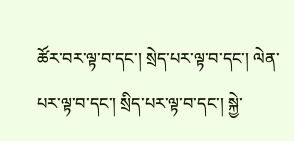ཚོར་བར་ལྟ་བ་དང་། སྲེད་པར་ལྟ་བ་དང་། ལེན་པར་ལྟ་བ་དང་། སྲིད་པར་ལྟ་བ་དང་། སྐྱེ་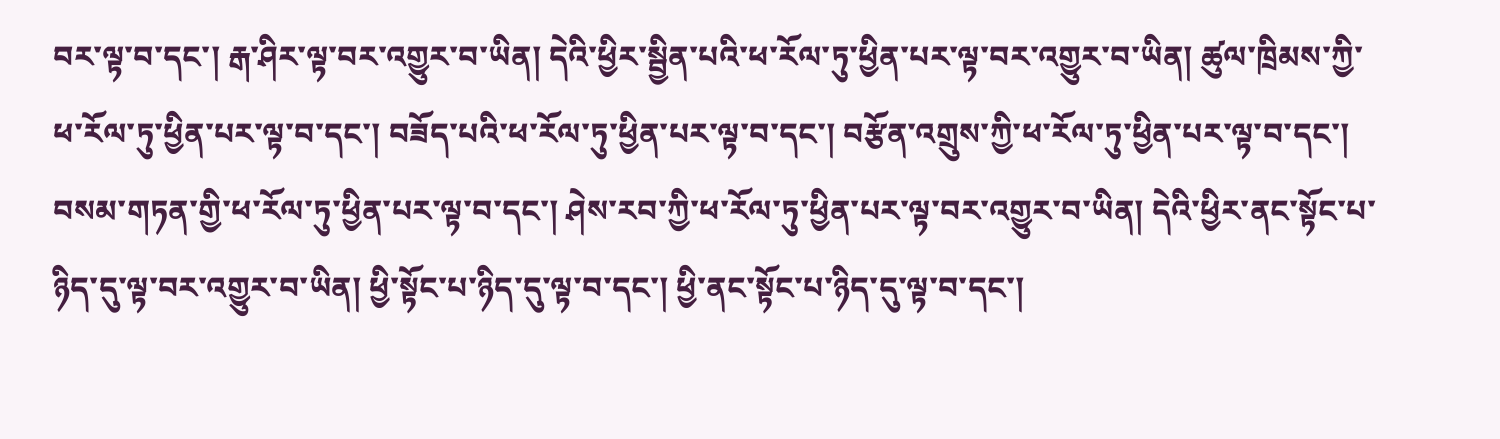བར་ལྟ་བ་དང་། རྒ་ཤིར་ལྟ་བར་འགྱུར་བ་ཡིན། དེའི་ཕྱིར་སྦྱིན་པའི་ཕ་རོལ་ཏུ་ཕྱིན་པར་ལྟ་བར་འགྱུར་བ་ཡིན། ཚུལ་ཁྲིམས་ཀྱི་ཕ་རོལ་ཏུ་ཕྱིན་པར་ལྟ་བ་དང་། བཟོད་པའི་ཕ་རོལ་ཏུ་ཕྱིན་པར་ལྟ་བ་དང་། བརྩོན་འགྲུས་ཀྱི་ཕ་རོལ་ཏུ་ཕྱིན་པར་ལྟ་བ་དང་། བསམ་གཏན་གྱི་ཕ་རོལ་ཏུ་ཕྱིན་པར་ལྟ་བ་དང་། ཤེས་རབ་ཀྱི་ཕ་རོལ་ཏུ་ཕྱིན་པར་ལྟ་བར་འགྱུར་བ་ཡིན། དེའི་ཕྱིར་ནང་སྟོང་པ་ཉིད་དུ་ལྟ་བར་འགྱུར་བ་ཡིན། ཕྱི་སྟོང་པ་ཉིད་དུ་ལྟ་བ་དང་། ཕྱི་ནང་སྟོང་པ་ཉིད་དུ་ལྟ་བ་དང་།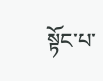སྟོང་པ་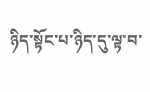ཉིད་སྟོང་པ་ཉིད་དུ་ལྟ་བ་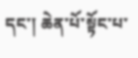དང་། ཆེན་པོ་སྟོང་པ་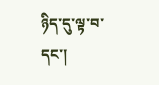ཉིད་དུ་ལྟ་བ་དང་།